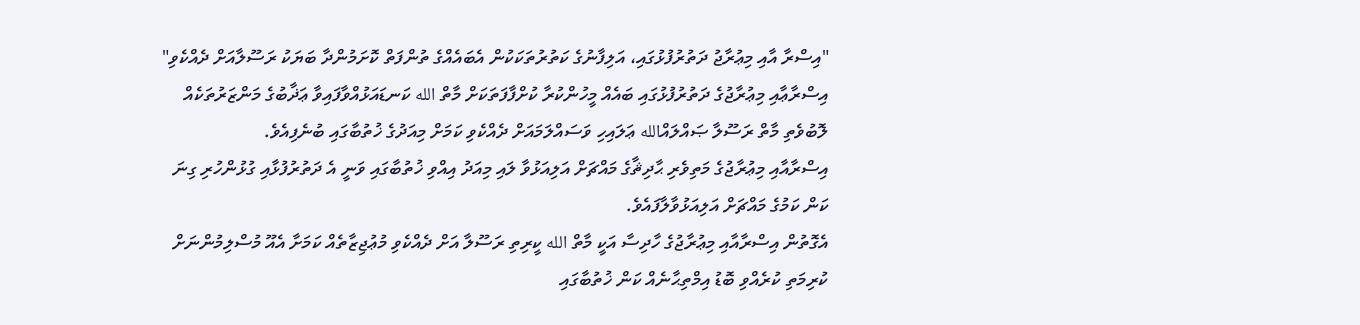"އިސްރާ އާއި މިޢުރާޖު ދަތުރުފުޅުގައި، އަލިފާނުގެ ކަތުރުތަކަކުން އެބައެއްގެ ތުންފަތް ކޮށަމުންދާ ބަޔަކު ރަސޫލާއަށް ދެއްކެވި"
އިސްރާޢާއި މިޢުރާޖުގެ ދަތުރުފުޅުގައި ބައެއް މީހުންކުރާ ކުށްފާފަތަކަށް މާތް الله ކަނޑައަޅުއްވާފައިވާ ޢަޛާބުގެ މަންޒަރުތަކެއް ލޮބުވެތި މާތް ރަސޫލާ ޞައްލައްالله ޢަލައިހި ވަސައްލަމައަށް ދެއްކެވި ކަމަށް މިއަދުގެ ޚުތުބާގައި ބުނެފިއެވެ.
އިސްރާއާއި މިޢުރާޖުގެ މަތިވެރި ޙާދިޘާގެ މައްޗަށް އަލިއަޅުވާ ލައި މިއަދު އިއްވި ޚުތުބާގައި ވަނީ އެ ދަތުރުފުޅާއި ގުޅުންހުރި ގިނަ ކަން ކަމުގެ މައްޗަށް އަލިއަޅުވާލާފައެވެ.
އެގޮތުން އިސްރާއާއި މިޢުރާޖުގެ ހާދިސާ އަކީ މާތް الله ކީރިތި ރަސޫލާ އަށް ދެއްކެވި މުޢުޖިޒާތެއް ކަމަށާ އެއޫ މުސްލިމުންނަށް ކުރިމަތި ކުރެއްވި ބޮޑު އިމްތިޙާނެއް ކަން ޚުތުބާގައި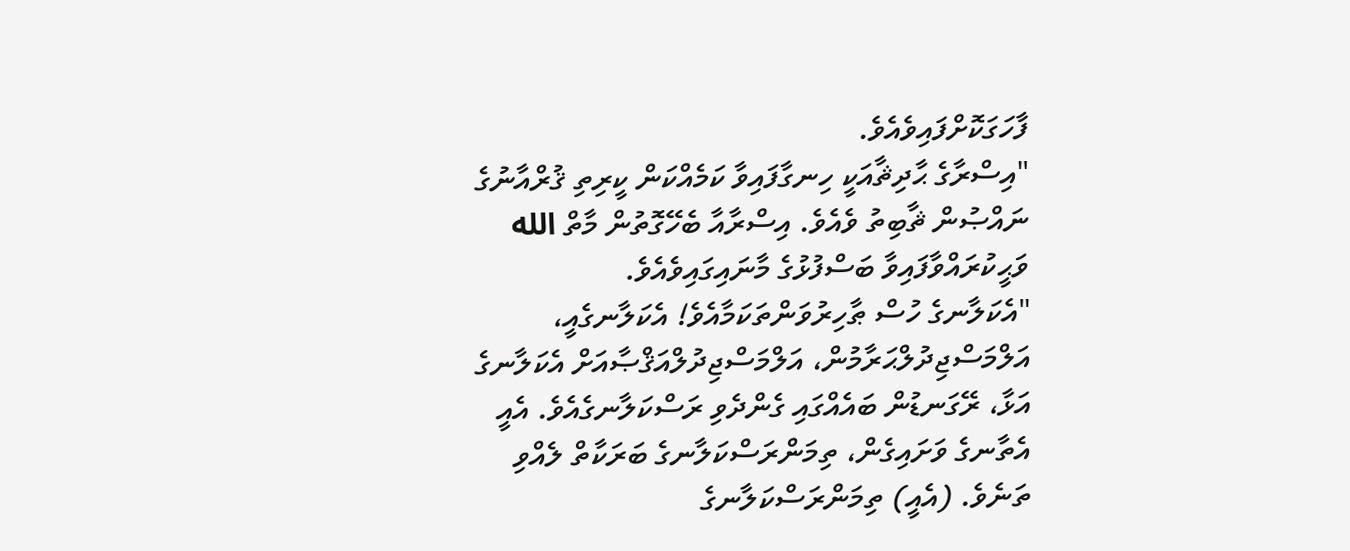ފާހަގަކޮށްފައިވެއެވެ.
"އިސްރާގެ ޙާދިޘާއަކީ ހިނގާފައިވާ ކަމެއްކަން ކީރިތި ޤުރްއާނުގެ ނައްޞުން ޘާބިތު ވެއެވެ. އިސްރާއާ ބެހޭގޮތުން މާތް الله ވަޙީކުރައްވާފައިވާ ބަސްފުޅުގެ މާނައިގައިވެއެވެ.
"އެކަލާނގެ ހުސް ޠާހިރުވަންތަކަމާއެވެ! އެކަލާނގެއީ، އަލްމަސްޖިދުލްޙަރާމުން، އަލްމަސްޖިދުލްއަޤްޞާއަށް އެކަލާނގެ އަޅާ، ރޭގަނޑުން ބައެއްގައި ގެންދެވި ރަސްކަލާނގެއެވެ. އެއީ އެތާނގެ ވަށައިގެން، ތިމަންރަސްކަލާނގެ ބަރަކާތް ލެއްވި ތަނެވެ. (އެއީ) ތިމަންރަސްކަލާނގެ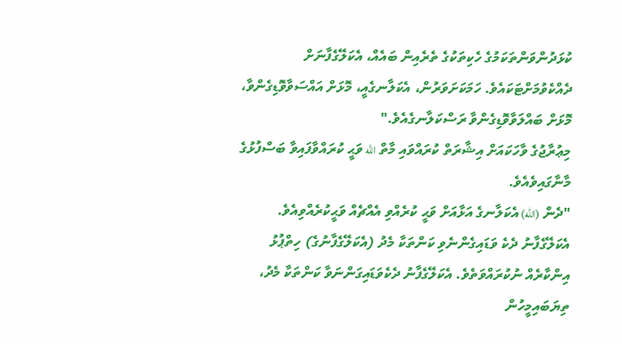ކުޅަދުންވަންތަކަމުގެ ހެކިތަކުގެ ތެރެއިން ބައެއް، އެކަލޭގެފާނަށް ދެއްކެވުމަށްޓަކައެވެ. ހަމަކަށަވަރުން، އެކަލާނގެއީ، މޮޅަށް އައްސަވާވޮޑިގެންވާ، މޮޅަށް ބައްލަވާވޮޑިގެންވާ ރަސްކަލާނގެއެވެ."
މިޢުރާޖުގެ ވާހަކައަށް އިޝާރަތް ކުރައްވައި މާތް الله ވަޙީ ކުރައްވާފައިވާ ބަސްފުޅުގެ މާނާގައިވެއެވެ.
"ދެން (الله) އެކަލާނގެ އަޅާއަށް ވަޙީ ކުރެއްވި އެއްޗެއް ވަޙީކުރެއްވިއެވެ. އެކަލޭގެފާނު ދެކެ ވަޑައިގެންނެވި ކަންތަކާ މެދު (އެކަލޭގެފާނުގެ) ހިތްޕުޅު އިންކާރެއް ނުކުރައްވަތެވެ. އެކަލޭގެފާނު ދެކެވަޑައިގަންނަވާ ކަންތަކާ މެދު، ތިޔަބައިމީހުން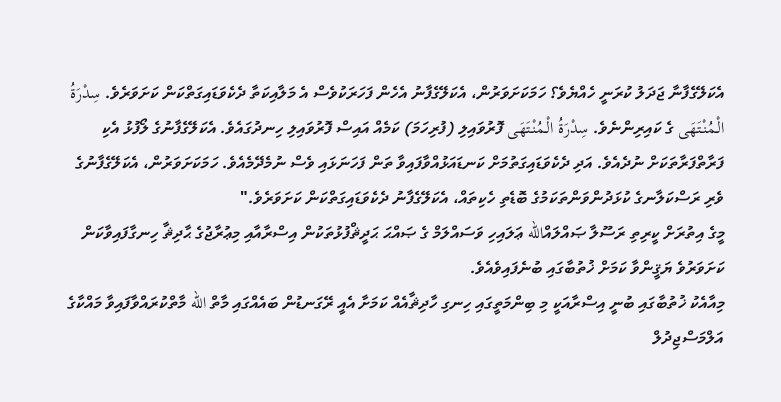އެކަލޭގެފާނާ ޖަދަލު ކުރަނީ ހެއްޔެވެ؟ ހަމަކަށަވަރުން، އެކަލޭގެފާނު އެހެން ފަހަރަކުވެސް އެ މަލާއިކަތާ ދެކެވަޑައިގަތްކަން ކަށަވަރެވެ. سِدْرَةُ الْـمُنْتَهَى ގެ ކައިރިންނެވެ. سِدْرَةُ الْـمُنْتَهَى ފޮރުވައިލި (ފުރިހަމަ) ކަމެއް އައިސް ފޮރުވައިލި ހިނދުގައެވެ. އެކަލޭގެފާނުގެ ލޯފުޅު އެކި ފަރާތްފަރާތަކަށް ނުދެއެވެ. އަދި ދެކެވަޑައިގަތުމަށް ކަނޑައަޅުއްވާފައިވާ ތަން ފަހަނަޅައި ވެސް ނުމެދޭމެއެވެ. ހަމަކަށަވަރުން، އެކަލޭގެފާނުގެ ވެރި ރަސްކަލާނގެ ކުޅަދުންވަންތަކަމުގެ ބޮޑެތި ހެކިތައް، އެކަލޭގެފާނު ދެކެވަޑައިގަތްކަން ކަށަވަރެވެ."
މީގެ އިތުރަށް ކީރިތި ރަސޫލާ ޞައްލައްالله ޢަލައިހި ވަސައްލަމް ގެ ޞައްޙަ ޙަދީޘްފުޅުތަކުން އިސްރާއާއި މިޢުރާޖުގެ ޙާދިޘާ ހިނގާފައިވާކަން ކަށަވަރުވެ ޔަޤީންވާ ކަމަށް ޚުތުބާގައި ބުނެފައިވެއެވެ.
މިއާއެކު ޚުތުބާގައި ބުނީ އިސްރާއަކީ މި ބިންމަތީގައި ހިނގި ހާދިޘާއެއް ކަމަށާ އެއީ ރޭގަނޑުން ބައެއްގައި މާތް الله މާތްކުރައްވާފައިވާ މައްކާގެ އަލްމަސްޖިދުލް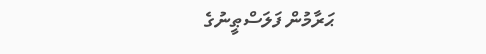ޙަރާމުން ފަލަސްޠީނުގެ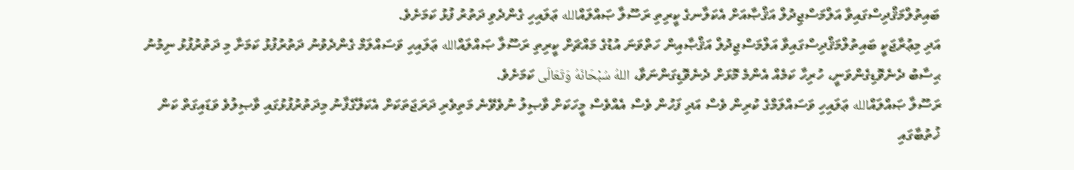ބައިތުލްމަޤްދިސްގައިވާ އަލްމަސްޖިދުލް އަޤްޞާއަށް އެކަލާނގެ ކީރިތި ރަސޫލާ ޞައްލައްالله ޢަލައިހި ގެންދެވި ދަތުރު ފުޅު ކަމަށެވެ.
އަދި މިޢުރާޖަކީ ބައިތުލްމަޤްދިސްގައިވާ އަލްމަސްޖިދުލް އަޤްޞާއިން ހަތްވަނަ އުޑުގެ މައްޗަށް ކީރިތި ރަސޫލާ ޞައްލައްالله ޢަލައިހި ވަސައްލަމް ގެންދެވުނު ދަތުރުފުޅު ކަމަށާ މި ދަތުރުފުޅު ނިމުނު ޙިސާބު ދެނެވޮޑިގެންވަނީ، ހުރިހާ ކަމެއް އެންމެ މޮޅަށް ދެނެވޮޑިގަންނަވާ، اللهُ سُبْحَانَهُ وَتَعَالَى ކަމަށެވެ.
ރަސޫލާ ޞައްލައްالله ޢަލައިހި ވަސައްލަމްގެ ކުރިން ވެސް އަދި ފަހުން ވެސް އެއްވެސް މީހަކަށް ވާޞިލު ނުވެވޭނެ މަތިވެރި ދަރަޖަތަކަށް އެކަލޭގެފާނު މިދަތުރުފުޅުގައި ވާޞިލުވެ ވަޑައިގަތް ކަން ޚުތުބާގައި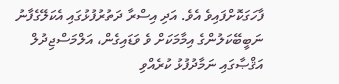ފާހަގަކޮށްފައިވެ އެވެ. އަދި އިސްރާ ދަތުރުފުޅުގައި އެކަލޭގެފާނު ނަބީބޭކަލުންގެ އިމާމަކަށް ވެ ވަޑައިގެން، އަލްމަސްޖިދުލް އަޤްޞާގައި ނަމާދުފުޅު ކުރެއްވި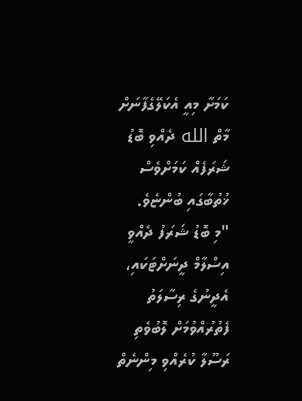ކަމަށާ މިއީ އެކަލޭގެފާނަށް މާތް الله ދެއްވި ބޮޑު ޝަރަފެއް ކަމަށްވެސް ޚުތުބާގައި ބުންޏެވެ.
"މި ބޮޑު ޝަރަފު ދެއްވީ އިސްލާމް ދީނަށްޓަކައި، އެދީނުގެ ރިސާލަތު ފެތުރުއްވުމަށް ލޮބުވެތި ރަސޫލާ ކުރެއްވި މިންނެތް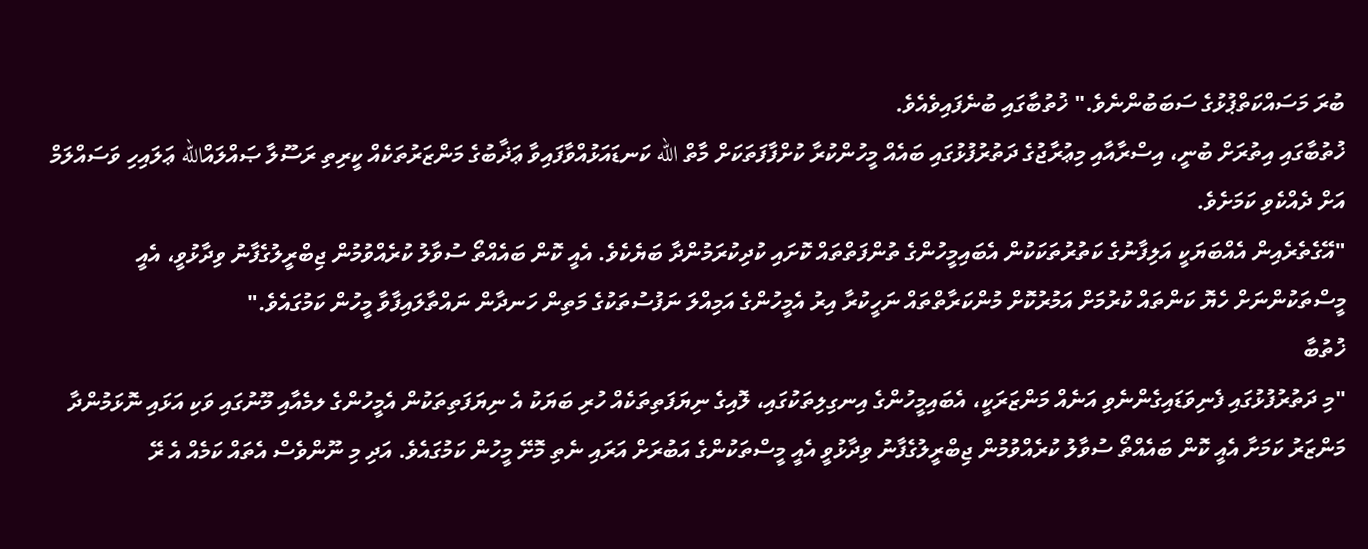ބުރަ މަސައްކަތްޕުޅުގެ ސަބަބުންނެވެ." ޚުތުބާގައި ބުނެފައިވެއެވެ.
ޚުތުބާގައި އިތުރަށް ބުނީ، އިސްރާއާއި މިޢުރާޖުގެ ދަތުރުފުޅުގައި ބައެއް މީހުންކުރާ ކުށްފާފަތަކަށް މާތް الله ކަނޑައަޅުއްވާފައިވާ ޢަޛާބުގެ މަންޒަރުތަކެއް ކީރިތި ރަސޫލާ ޞައްލައްالله ޢަލައިހި ވަސައްލަމް އަށް ދެއްކެވި ކަމަށެވެ.
"އޭގެތެރެއިން އެއްބަޔަކީ އަލިފާނުގެ ކަތުރުތަކަކުން އެބައިމީހުންގެ ތުންފަތްތައް ކޮށައި ކުދިކުރަމުންދާ ބަޔެކެވެ. އެއީ ކޮން ބައެއްތޯ ސުވާލު ކުރެއްވުމުން ޖިބްރީލުގެފާނު ވިދާޅުވީ، އެއީ މީސްތަކުންނަށް ހެޔޮ ކަންތައް ކުރުމަށް އަމުރުކޮށް މުންކަރާތްތައް ނަހީކުރާ އިރު އެމީހުންގެ އަމިއްލަ ނަފުސުތަކުގެ މަތިން ހަނދާން ނައްތާލައިފާވާ މީހުން ކަމުގައެވެ."
ޚުތުބާ
"މި ދަތުރުފުޅުގައި ފެނިވަޑައިގެންނެވި އަނެއް މަންޒަރަކީ، އެބައިމީހުންގެ އިނގިލިތަކުގައި، ލޮއިގެ ނިޔަފަތިތަކެއް ހުރި ބަޔަކު އެ ނިޔަފަތިތަކުން އެމީހުންގެ ލމެއާއި މޫނުގައި ވަކި އަޅައި ނޮޅަމުންދާ މަންޒަރު ކަމަށާ އެއީ ކޮން ބައެއްތޯ ސުވާލު ކުރެއްވުމުން ޖިބްރީލުގެފާނު ވިދާޅުވީ އެއީ މީސްތަކުންގެ އަބުރަށް އަރައި ނެތި މޮށޭ މީހުން ކަމުގައެވެ. އަދި މި ނޫންވެސް އެތައް ކަމެއް އެ ރޭ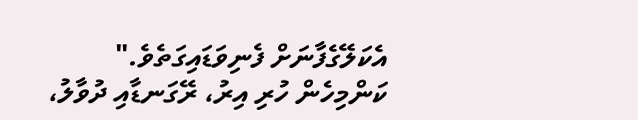އެކަލޭގެފާނަށް ފެނިވަޑައިގަތެވެ."
ކަންމިހެން ހުރި އިރު، ރޭގަނޑާއި ދުވާލު،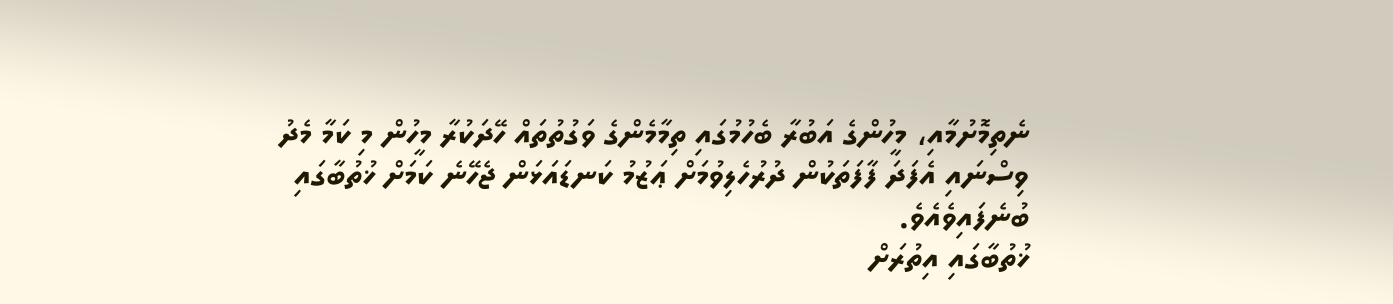ނެތިމޮށުމާއި، މީހުންގެ އަބުރާ ބެހުމުގައި ތިމާމެންގެ ވަގުތުތައް ހޭދަކުރާ މީހުން މި ކަމާ މެދު ވިސްނައި އެފަދަ ފާފަތަކުން ދުރުހެލިވުމަށް ޢަޒުމު ކަނޑައަޅަން ޖެހޭނެ ކަމަށް ޚުތުބާގައި ބުނެފައިވެއެވެ.
ޚުތުބާގައި އިތުރަށް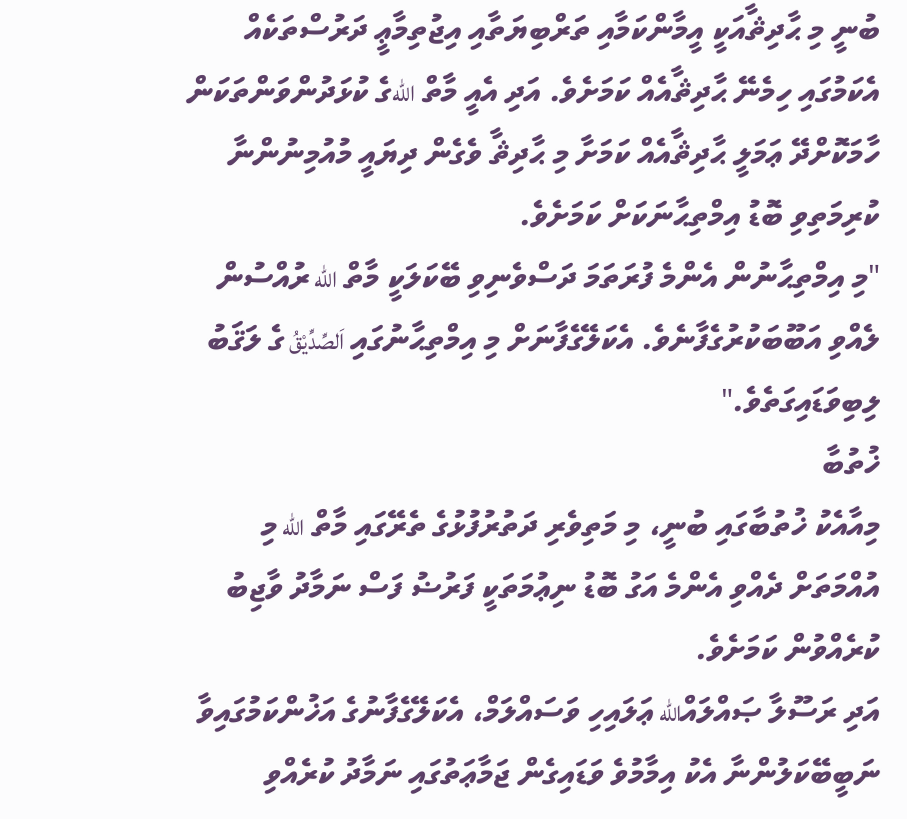ބުނީ މި ޙާދިޘާއަކީ އީމާންކަމާއި ތަރްބިޔަތާއި އިޖުތިމާޢީ ދަރުސްތަކެއް އެކަމުގައި ހިމެނޭ ޙާދިޘާއެއް ކަމަށެވެ. އަދި އެއީ މާތް اللهގެ ކުޅަދުންވަންތަކަން ހާމަކޮށްދޭ ޢަމަލީ ޙާދިޘާއެއް ކަމަށާ މި ޙާދިޘާ ވެގެން ދިޔައީ މުއުމިނުންނާ ކުރިމަތިވި ބޮޑު އިމްތިޙާނަކަށް ކަމަށެވެ.
"މި އިމްތިޙާނުން އެންމެ ފުރަތަމަ ދަސްވެނިވި ބޭކަލަކީ މާތް الله ރުއްސުން ލެއްވި އަބޫބަކުރުގެފާނެވެ. އެކަލޭގެފާނަށް މި އިމްތިޙާނުގައި اَلصِّدِّيْقُ ގެ ލަޤަބު ލިބިވަޑައިގަތެވެ."
ޚުތުބާ
މިއާއެކު ޚުތުބާގައި ބުނީ، މި މަތިވެރި ދަތުރުފުޅުގެ ތެރޭގައި މާތް الله މި އުއްމަތަށް ދެއްވި އެންމެ އަގު ބޮޑު ނިޢުމަތަކީ ފަރުޟު ފަސް ނަމާދު ވާޖިބު ކުރެއްވުން ކަމަށެވެ.
އަދި ރަސޫލާ ޞައްލައްالله ޢަލައިހި ވަސައްލަމް، އެކަލޭގެފާނުގެ އަޚުންކަމުގައިވާ ނަބީބޭކަލުންނާ އެކު އިމާމުވެ ވަޑައިގެން ޖަމާޢަތުގައި ނަމާދު ކުރެއްވި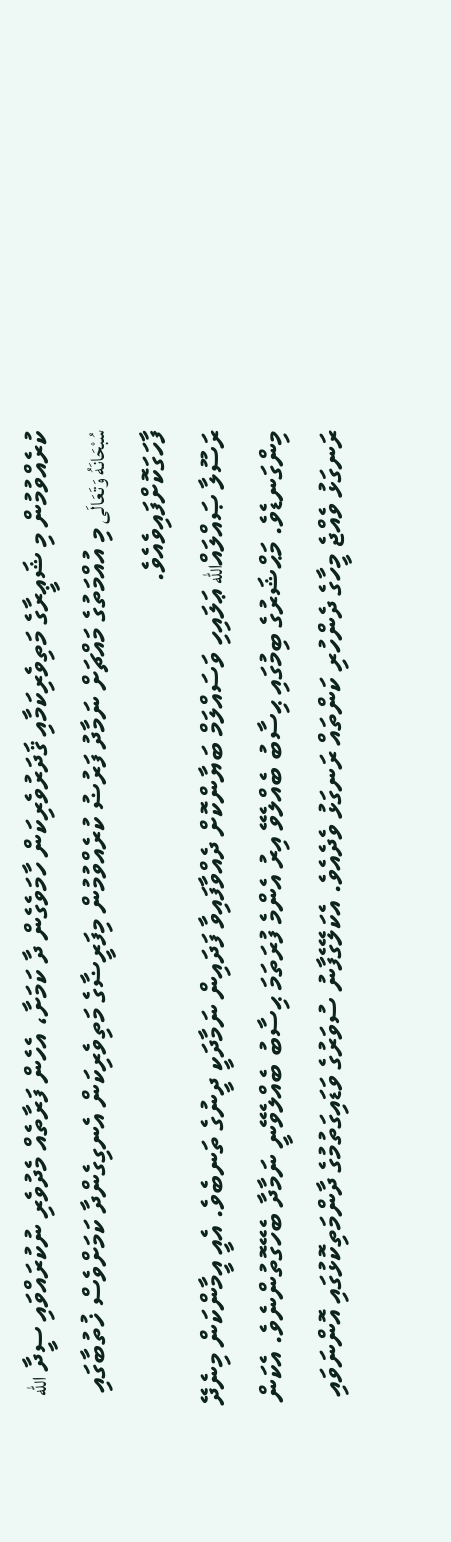ކުރެއްވުމުން މި ޝަޢީރާގެ މަތިވެރިކަމާއި ޤަދަރުވެރިކަން ހާމަވެގެން ދާ ކަމަށާ، އެހެން ފަރާތެއް މެދުވެރި ނުކުރައްވައި ސީދާ الله سُبْحَانَهُ وَتَعَالَى މި އުއްމަތުގެ މައްޗަށް ނަމާދު ފަރުޟު ކުރެއްވުމުން މިފަރީޟާގެ މަތިވެރިކަން އެނގިގެންދާ ކަމަށްވެސް ޚުތުބާގައި ފާހަގަކޮށްފައިވެއެވެ.
ރަސޫލާ ޞައްލައްالله ޢަލައިހި ވަސައްލަމް ބަޔާންކޮށް ދެއްވާފައިވާ ފަދައިން ނަމާދަކީ ދީނުގެ ތަނބެވެ. އެއީ އީމާންކަން މިނެދޭ މިންގަނޑެވެ. މަޙްޝަރުގެ ބިމުގައި ޙިސާބު ބެއްލެވޭ އިރު އެންމެ ފުރަތަމަ ޙިސާބު ބެއްލެވޭނީ ނަމާދާ ބެހޭގޮތުންނެވެ. އެކަން ރަނގަޅު ވެއްޖެ މީހާގެ ދެންހުރި ކަންތައް ރަނގަޅު ވެދެއެވެ. އެކަލޭގެފާނު ސުވަރުގެ ވަޑައިގަތުމުގެ ދާންމަތިކޮޅުގައި އޮންނަވައި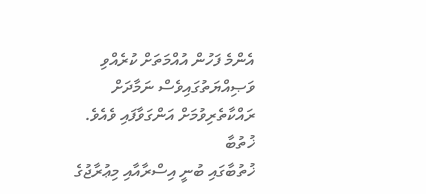އެންމެ ފަހުން އުއްމަތަށް ކުރެއްވި ވަޞިއްޔަތުގައިވެސް ނަމާދަށް ރައްކާތެރިވުމަށް އަންގަވާފައި ވެއެވެ.
ޚުތުބާ
ޚުތުބާގައި ބުނީ އިސްރާއާއި މިޢުރާޖުގެ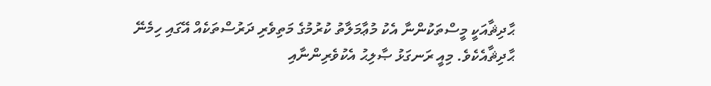ޙާދިޘާއަކީ މީސްތަކުންނާ އެކު މުޢާމަލާތު ކުރުމުގެ މަތިވެރި ދަރުސްތަކެއް އޭގައި ހިމެނޭ ޙާދިޘާއެކެވެ. މިއީ ރަނގަޅު ޞާލިޙު އެކުވެރިންނާއި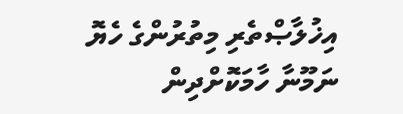އިޚުލާޞްތެރި މިތުރުންގެ ހެޔޮ ނަމޫނާ ހާމަކޮށްދިން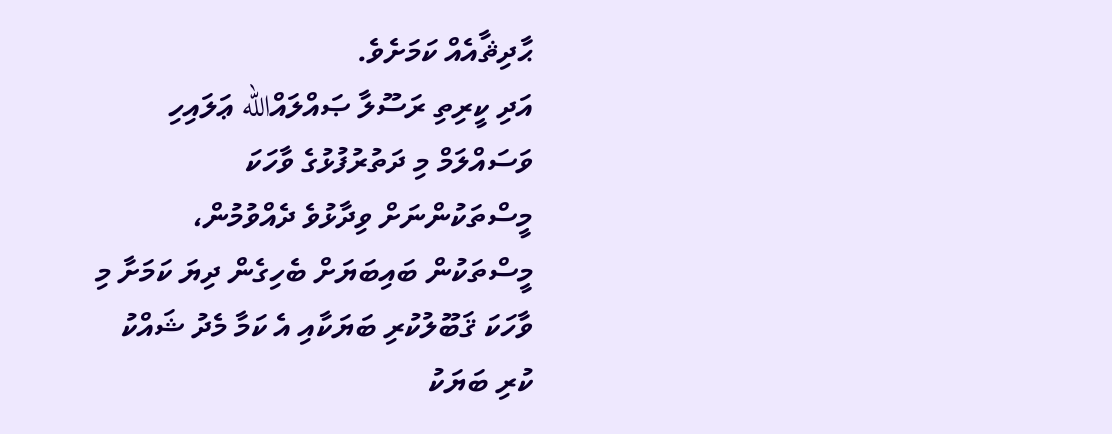ޙާދިޘާއެއް ކަމަށެވެ.
އަދި ކީރިތި ރަސޫލާ ޞައްލައްالله ޢަލައިހި ވަސައްލަމް މި ދަތުރުފުޅުގެ ވާހަކަ މީސްތަކުންނަށް ވިދާޅުވެ ދެއްވުމުން، މީސްތަކުން ބައިބަޔަށް ބެހިގެން ދިޔަ ކަމަށާ މި ވާހަކަ ޤަބޫލުކުރި ބަޔަކާއި އެ ކަމާ މެދު ޝައްކު ކުރި ބަޔަކު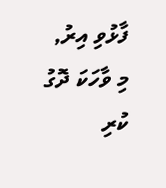ފާޅުވި އިރު, މި ވާހަކަ ދޮގު ކުރި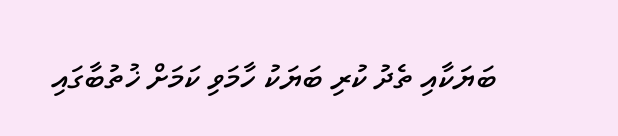ބަޔަކާއި ތެދު ކުރި ބަޔަކު ހާމަވި ކަމަށް ޚުތުބާގައި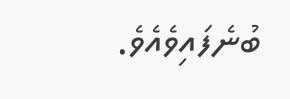ބުނެފައިވެއެވެ.